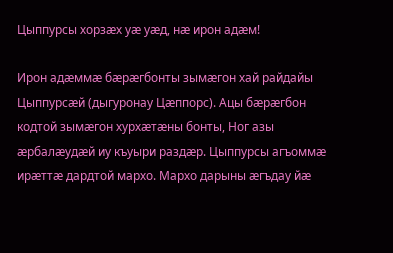Цыппурсы хорзæх уæ уæд, нæ ирон адæм!

Ирон адæммæ бæрæгбонты зымæгон хай райдайы Цыппурсæй (дыгуронау Цæппорс). Ацы бæрæгбон кодтой зымæгон хурхæтæны бонты, Ног азы æрбалæудæй иу къуыри раздæр. Цыппурсы агъоммæ ирæттæ дардтой мархо. Мархо дарыны æгъдау йæ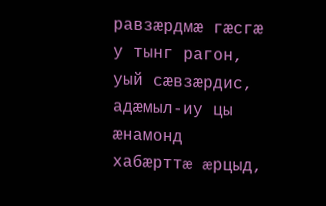равзæрдмæ гæсгæ у тынг рагон, уый сæвзæрдис, адæмыл-иу цы æнамонд хабæрттæ æрцыд,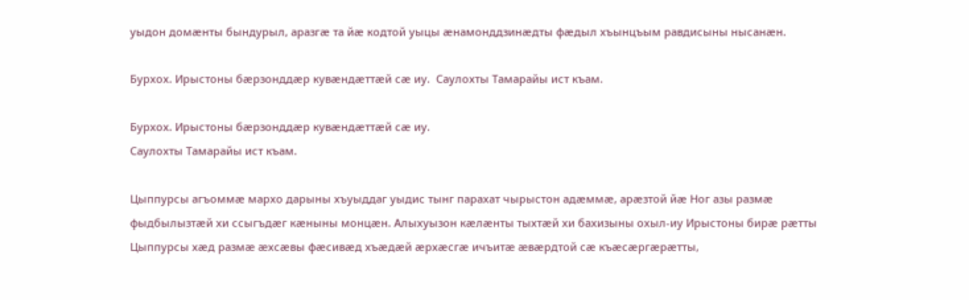уыдон домæнты бындурыл, аразгæ та йæ кодтой уыцы æнамонддзинæдты фæдыл хъынцъым равдисыны нысанæн.

Бурхох. Ирыстоны бæрзонддæр кувæндæттæй сæ иу.  Саулохты Тамарайы ист къам.

Бурхох. Ирыстоны бæрзонддæр кувæндæттæй сæ иу.
Саулохты Тамарайы ист къам.

Цыппурсы агъоммæ мархо дарыны хъуыддаг уыдис тынг парахат чырыстон адæммæ, арæзтой йæ Ног азы размæ фыдбылызтæй хи ссыгъдæг кæныны монцæн. Алыхуызон кæлæнты тыхтæй хи бахизыны охыл-иу Ирыстоны бирæ рæтты Цыппурсы хæд размæ æхсæвы фæсивæд хъæдæй æрхæсгæ ичъитæ æвæрдтой сæ къæсæргæрæтты,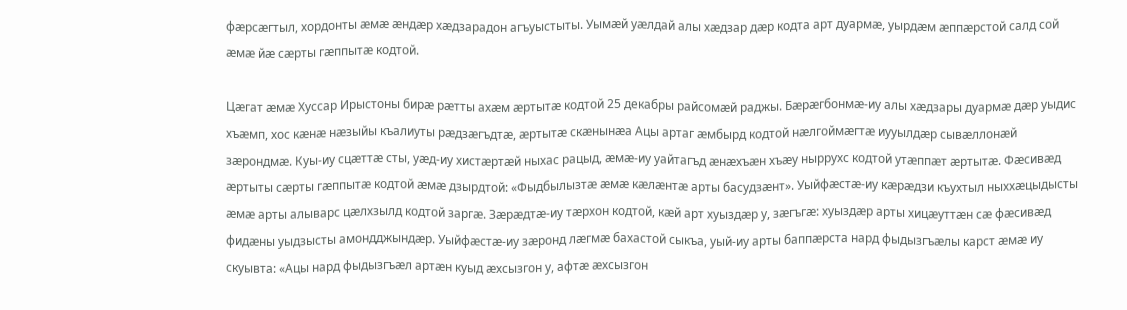фæрсæгтыл, хордонты æмæ æндæр хæдзарадон агъуыстыты. Уымæй уæлдай алы хæдзар дæр кодта арт дуармæ, уырдæм æппæрстой салд сой æмæ йæ сæрты гæппытæ кодтой.

Цæгат æмæ Хуссар Ирыстоны бирæ рæтты ахæм æртытæ кодтой 25 декабры райсомæй раджы. Бæрæгбонмæ-иу алы хæдзары дуармæ дæр уыдис хъæмп, хос кæнæ нæзыйы къалиуты рæдзæгъдтæ, æртытæ скæнынæа Ацы артаг æмбырд кодтой нæлгоймæгтæ иууылдæр сывæллонæй зæрондмæ. Куы-иу сцæттæ сты, уæд-иу хистæртæй ныхас рацыд, æмæ-иу уайтагъд æнæхъæн хъæу ныррухс кодтой утæппæт æртытæ. Фæсивæд æртыты сæрты гæппытæ кодтой æмæ дзырдтой: «Фыдбылызтæ æмæ кæлæнтæ арты басудзæнт». Уыйфæстæ-иу кæрæдзи къухтыл ныххæцыдысты æмæ арты алыварс цæлхзылд кодтой заргæ. Зæрæдтæ-иу тæрхон кодтой, кæй арт хуыздæр у, зæгъгæ: хуыздæр арты хицæуттæн сæ фæсивæд фидæны уыдзысты амондджындæр. Уыйфæстæ-иу зæронд лæгмæ бахастой сыкъа, уый-иу арты баппæрста нард фыдызгъæлы карст æмæ иу скуывта: «Ацы нард фыдызгъæл артæн куыд æхсызгон у, афтæ æхсызгон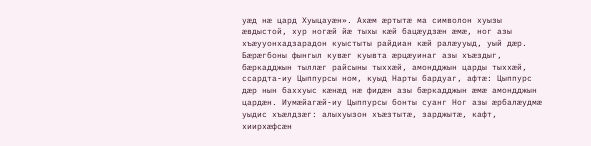уæд нæ цард Хуыцауæн». Ахæм æртытæ ма символон хуызы æвдыстой, хур ногæй йæ тыхы кæй бацæудзæн æмæ, ног азы хъæууонхадзарадон куыстыты райдиан кæй ралæууыд, уый дæр. Бæрæгбоны фынгыл кувæг куывта æрцæуинаг азы хъæздыг, бæркадджын тыллæг райсыны тыххæй, амондджын царды тыххæй, ссардта-иу Цыппурсы ном, куыд Нарты бардуаг, афтæ: Цыппурс дæр нын баххуыс кæнæд нæ фидæн азы бæркадджын æмæ амондджын цардæн. Иумæйагæй-иу Цыппурсы бонты суанг Ног азы æрбалæудмæ уыдис хъæлдзæг: алыхуызон хъæзтытæ, зарджытæ, кафт, хиирхæфсæн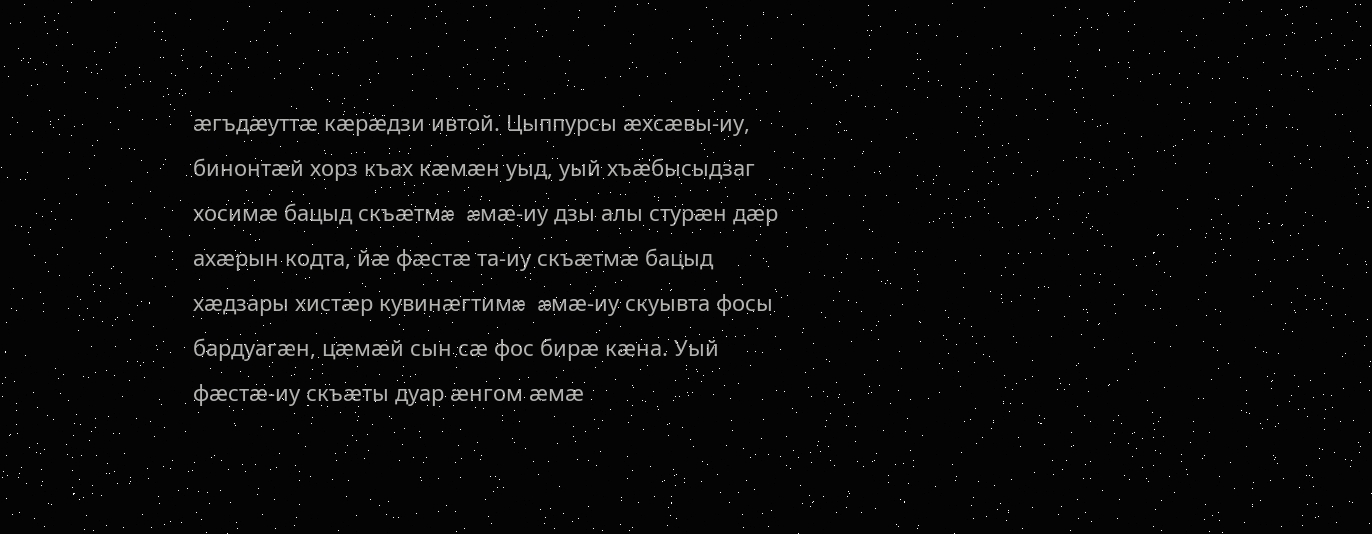æгъдæуттæ кæрæдзи ивтой. Цыппурсы æхсæвы-иу, бинонтæй хорз къах кæмæн уыд, уый хъæбысыдзаг хосимæ бацыд скъæтмæ æмæ-иу дзы алы стурæн дæр ахæрын кодта, йæ фæстæ та-иу скъæтмæ бацыд хæдзары хистæр кувинæгтимæ æмæ-иу скуывта фосы бардуагæн, цæмæй сын сæ фос бирæ кæна. Уый фæстæ-иу скъæты дуар æнгом æмæ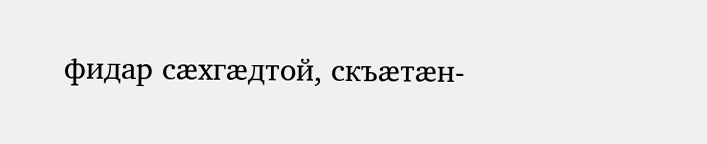фидар сæхгæдтой, скъæтæн-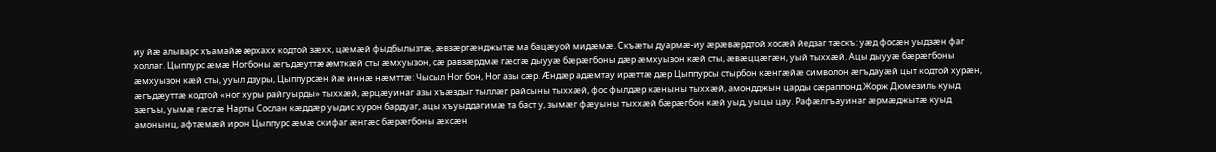иу йæ алыварс хъамайæ æрхахх кодтой зæхх, цæмæй фыдбылызтæ, æвзæргæнджытæ ма бацæуой мидæмæ. Скъæты дуармæ-иу æрæвæрдтой хосæй йедзаг тæскъ: уæд фосæн уыдзæн фаг холлаг. Цыппурс æмæ Ногбоны æгъдæуттæ æмткæй сты æмхуызон, сæ равзæрдмæ гæсгæ дыууæ бæрæгбоны дæр æмхуызон кæй сты, æвæццæгæн, уый тыххæй. Ацы дыууæ бæрæгбоны æмхуызон кæй сты, ууыл дзуры, Цыппурсæн йæ иннæ нæмттæ: Чысыл Ног бон, Ног азы сæр. Æндæр адæмтау ирæттæ дæр Цыппурсы стырбон кæнгæйæ символон æгъдауæй цыт кодтой хурæн, æгъдæуттæ кодтой «ног хуры райгуырды» тыххæй, æрцæуинаг азы хъæздыг тыллæг райсыны тыххæй, фос фылдæр кæныны тыххæй, амондджын царды сæраппонд Жорж Дюмезиль куыд зæгъы, уымæ гæсгæ Нарты Сослан кæддæр уыдис хурон бардуаг, ацы хъуыддагимæ та баст у, зымæг фæуыны тыххæй бæрæгбон кæй уыд, уыцы цау. Рафæлгъауинаг æрмæджытæ куыд амонынц, афтæмæй ирон Цыппурс æмæ скифаг æнгæс бæрæгбоны æхсæн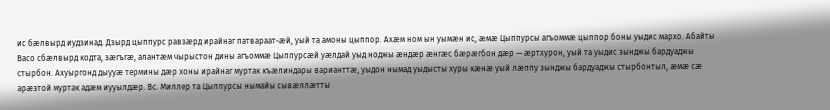ис бæлвырд иудзинад. Дзырд цыппурс равзæрд ирайнаг патвараат-æй, уый та амоны цыппор. Ахæм ном ын уымæн ис, æмæ Цыппурсы агъоммæ цыппор боны уыдис мархо. Абайты Васо сбæлвырд кодта, зæгъгæ, алантæм чырыстон дины агъоммæ Цыппурсæй уæлдай уыд ноджы æндæр æнгæс бæрæгбон дæр — æртхурон, уый та уыдис зынджы бардуаджы стырбон. Ахуыргонд дыууæ термины дæр хоны ирайнаг муртак къæлиндары варианттæ, уыдон нымад уыдысты хуры кæнæ уый лæппу зынджы бардуаджы стырбонтыл, æмæ сæ арæзтой муртак адæм иууылдæр. Вс. Миллер та Цыппурсы нымайы сывæллæтты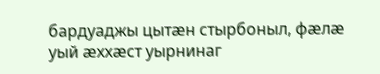бардуаджы цытæн стырбоныл, фæлæ уый æххæст уырнинаг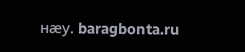нæу. baragbonta.ru